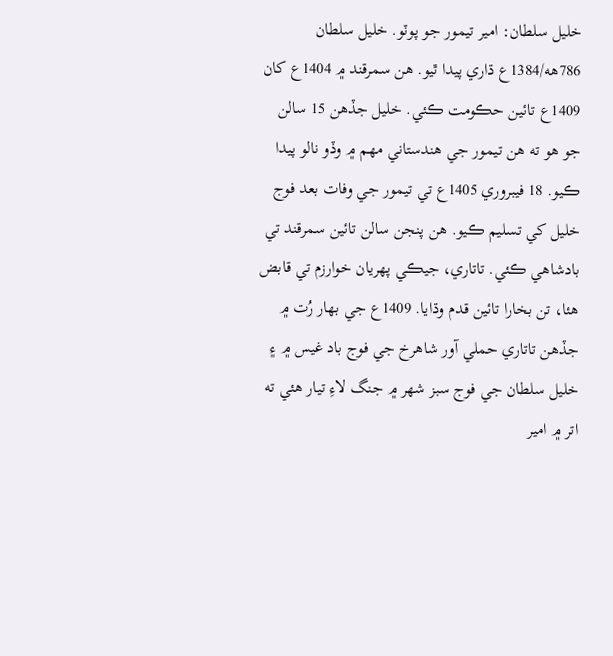خليل سلطان: امير تيمور جو پوٽو. خليل سلطان 786هه/1384ع ڌاري پيدا ٿيو. هن سمرقند ۾ 1404ع کان 1409ع تائين حڪومت ڪئي. خليل جڏهن 15 سالن جو هو ته هن تيمور جي هندستاني مهم ۾ وڏو نالو پيدا ڪيو. 18 فيبروري 1405ع تي تيمور جي وفات بعد فوج خليل کي تسليم ڪيو. هن پنجن سالن تائين سمرقند تي بادشاهي ڪئي. تاتاري، جيڪي پهريان خوارزم تي قابض هئا، تن بخارا تائين قدم وڌايا. 1409ع جي بهار رُت ۾ جڏهن تاتاري حملي آور شاهرخ جي فوج باد غيس ۾ ۽ خليل سلطان جي فوج سبز شهر ۾ جنگ لاءِ تيار هئي ته اتر ۾ امير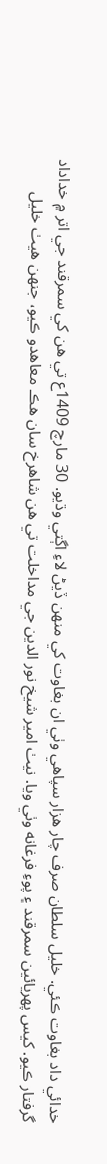خدائي داد بغاوت ڪئي. خليل سلطان صرف چار هزار سپاهي وٺي ان بغاوت کي منهن ڏيڻ لاءِ اڳتي وڌيو. 30 مارچ 1409ع تي هن کي سمرقند جي اتر ۾ خداداد گرفتار ڪيو. کيس پهريائين سمرقند ۽ پوءِ فرغانه وٺي ويا. نيٺ امير شيخ نور الدين جي مداخلت تي هن شاهرخ سان هڪ معاهدو ڪيو، جنهن هيٺ خليل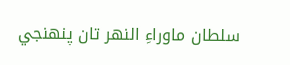سلطان ماوراءِ النهر تان پنهنجي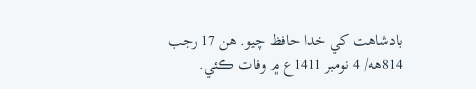بادشاهت کي خدا حافظ چيو. هن 17 رجب 814هه/ 4 نومبر 1411ع ۾ وفات ڪئي.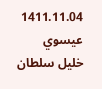1411.11.04 عيسوي
خليل سلطان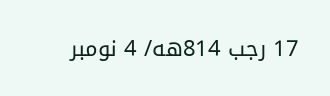17 رجب 814هه/ 4 نومبر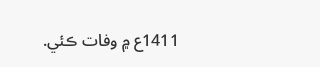1411ع ۾ وفات ڪئي.